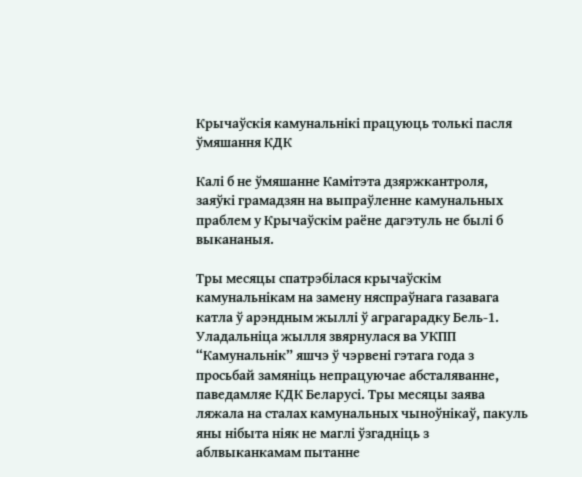Крычаўскія камунальнікі працуюць толькі пасля ўмяшання КДК

Калі б не ўмяшанне Камітэта дзяржкантроля, заяўкі грамадзян на выпраўленне камунальных праблем у Крычаўскім раёне дагэтуль не былі б выкананыя.

Тры месяцы спатрэбілася крычаўскім камунальнікам на замену няспраўнага газавага катла ў арэндным жыллі ў аграгарадку Бель-1. Уладальніца жылля звярнулася ва УКПП “Камунальнік” яшчэ ў чэрвені гэтага года з просьбай замяніць непрацуючае абсталяванне, паведамляе КДК Беларусі. Тры месяцы заява ляжала на сталах камунальных чыноўнікаў, пакуль яны нібыта ніяк не маглі ўзгадніць з аблвыканкамам пытанне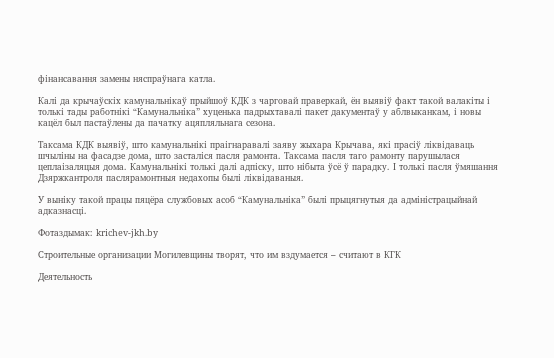фінансавання замены няспраўнага катла.

Калі да крычаўскіх камунальнікаў прыйшоў КДК з чарговай праверкай, ён выявіў факт такой валакіты і толькі тады работнікі “Камунальніка” хуценька падрыхтавалі пакет дакументаў у аблвыканкам, і новы кацёл был пастаўлены да пачатку ацяпляльнага сезона.

Таксама КДК выявіў, што камунальнікі праігнаравалі заяву жыхара Крычава, які прасіў ліквідаваць шчыліны на фасадзе дома, што засталіся пасля рамонта. Таксама пасля таго рамонту парушылася цеплаізаляцыя дома. Камунальнікі толькі далі адпіску, што нібыта ўсё ў парадку. І толькі пасля ўмяшання Дзяржкантроля паслярамонтныя недахопы былі ліквідаваныя.

У выніку такой працы пяцёра службовых асоб “Камунальніка” былі прыцягнутыя да адміністрацыйнай адказнасці.

Фотаздымак: krichev-jkh.by

Строительные организации Могилевщины творят, что им вздумается – считают в КГК

Деятельность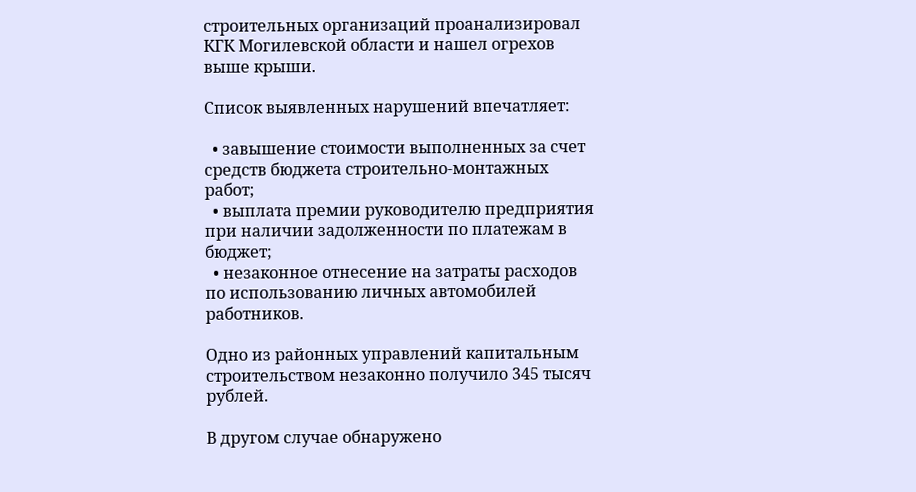строительных организаций проанализировал КГК Могилевской области и нашел огрехов выше крыши.

Список выявленных нарушений впечатляет:

  • завышение стоимости выполненных за счет средств бюджета строительно-монтажных работ;
  • выплата премии руководителю предприятия при наличии задолженности по платежам в бюджет;
  • незаконное отнесение на затраты расходов по использованию личных автомобилей работников.

Одно из районных управлений капитальным строительством незаконно получило 345 тысяч рублей.

В другом случае обнаружено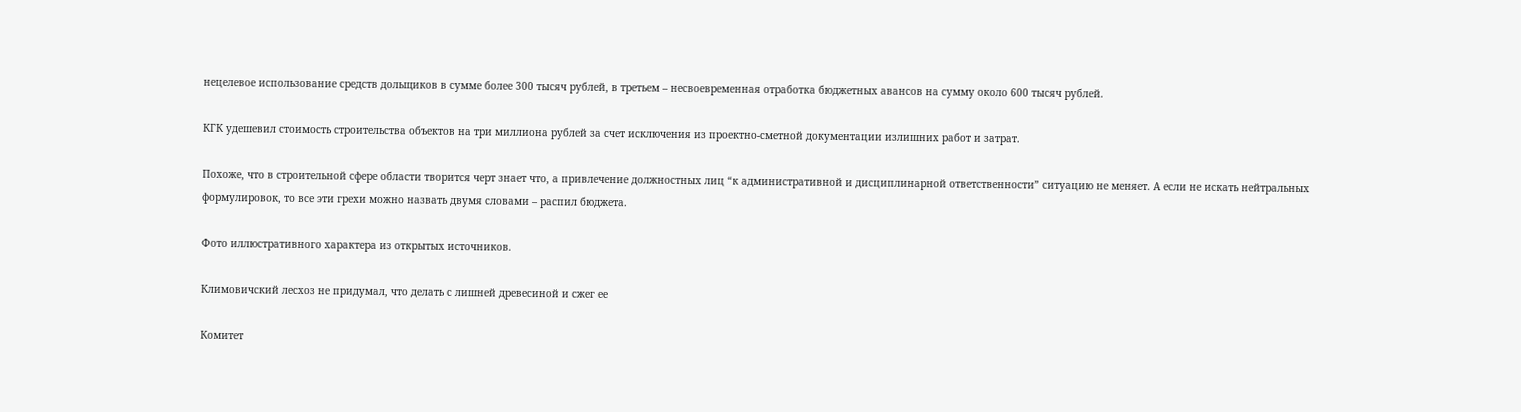нецелевое использование средств дольщиков в сумме более 300 тысяч рублей, в третьем – несвоевременная отработка бюджетных авансов на сумму около 600 тысяч рублей.

КГК удешевил стоимость строительства объектов на три миллиона рублей за счет исключения из проектно-сметной документации излишних работ и затрат.

Похоже, что в строительной сфере области творится черт знает что, а привлечение должностных лиц “к административной и дисциплинарной ответственности” ситуацию не меняет. А если не искать нейтральных формулировок, то все эти грехи можно назвать двумя словами – распил бюджета.

Фото иллюстративного характера из открытых источников.

Климовичский лесхоз не придумал, что делать с лишней древесиной и сжег ее

Комитет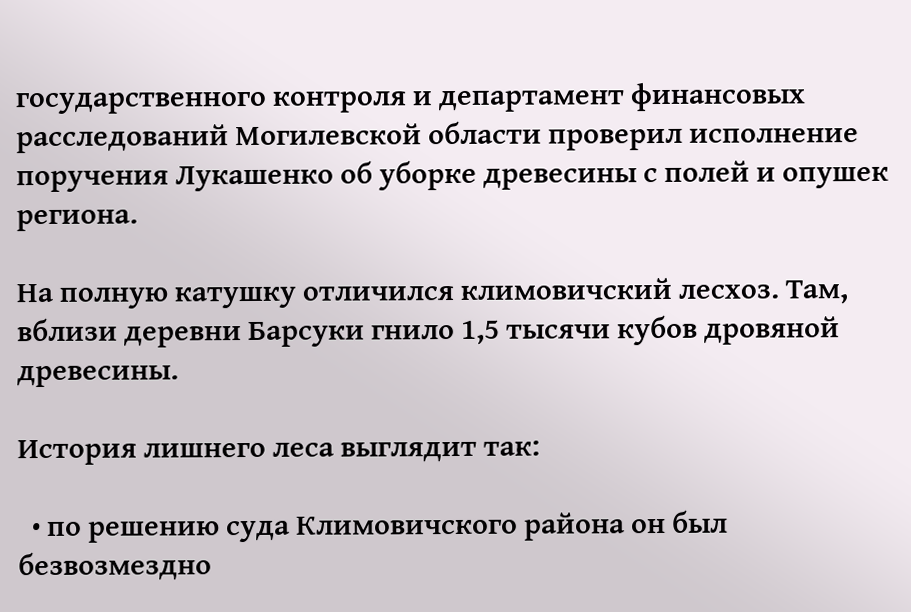государственного контроля и департамент финансовых расследований Могилевской области проверил исполнение поручения Лукашенко об уборке древесины с полей и опушек региона.

На полную катушку отличился климовичский лесхоз. Там, вблизи деревни Барсуки гнило 1,5 тысячи кубов дровяной древесины.

История лишнего леса выглядит так:

  • по решению суда Климовичского района он был безвозмездно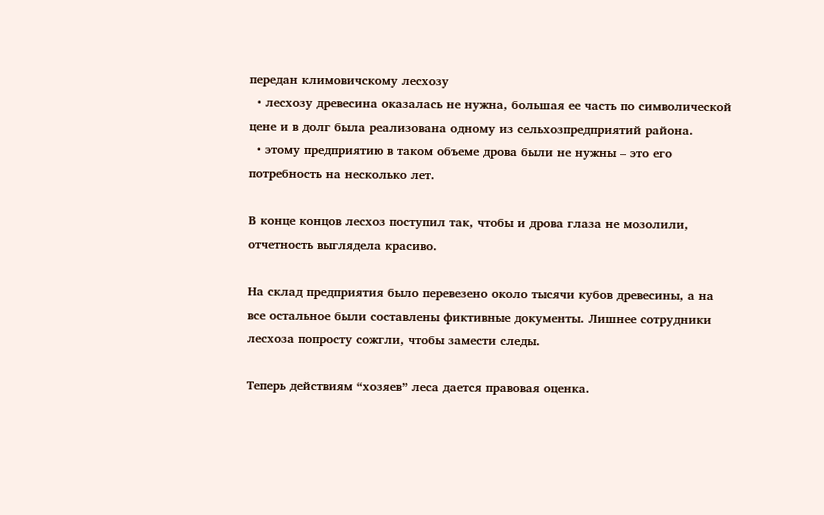передан климовичскому лесхозу
  • лесхозу древесина оказалась не нужна, большая ее часть по символической цене и в долг была реализована одному из сельхозпредприятий района.
  • этому предприятию в таком объеме дрова были не нужны – это его потребность на несколько лет.

В конце концов лесхоз поступил так, чтобы и дрова глаза не мозолили, отчетность выглядела красиво.

На склад предприятия было перевезено около тысячи кубов древесины, а на все остальное были составлены фиктивные документы. Лишнее сотрудники лесхоза попросту сожгли, чтобы замести следы.

Теперь действиям “хозяев” леса дается правовая оценка.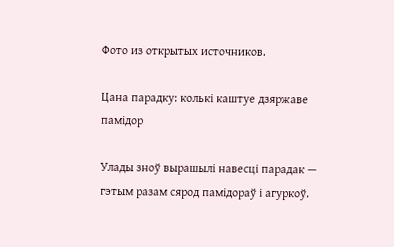Фото из открытых источников.

Цана парадку: колькі каштуе дзяржаве памідор

Улады зноў вырашылі навесці парадак — гэтым разам сярод памідораў і агуркоў.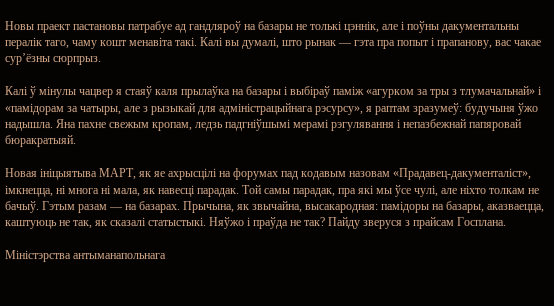Новы праект пастановы патрабуе ад гандляроў на базары не толькі цэннік, але і поўны дакументальны пералік таго, чаму кошт менавіта такі. Калі вы думалі, што рынак — гэта пра попыт і прапанову, вас чакае сур’ёзны сюрпрыз.

Калі ў мінулы чацвер я стаяў каля прылаўка на базары і выбіраў паміж «агурком за тры з тлумачальнай» і «памідорам за чатыры, але з рызыкай для адміністрацыйнага рэсурсу», я раптам зразумеў: будучыня ўжо надышла. Яна пахне свежым кропам, ледзь падгніўшымі мерамі рэгулявання і непазбежнай папяровай бюракратыяй.

Новая ініцыятыва МАРТ, як яе ахрысцілі на форумах пад кодавым назовам «Прадавец-дакументаліст», імкнецца, ні многа ні мала, як навесці парадак. Той самы парадак, пра які мы ўсе чулі, але ніхто толкам не бачыў. Гэтым разам — на базарах. Прычына, як звычайна, высакародная: памідоры на базары, аказваецца, каштуюць не так, як сказалі статыстыкі. Няўжо і праўда не так? Пайду зверуся з прайсам Госплана.

Міністэрства антыманапольнага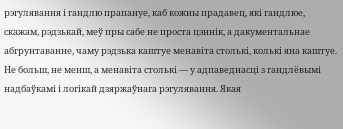рэгулявання і гандлю прапануе, каб кожны прадавец, які гандлюе, скажам, рэдзькай, меў пры сабе не проста цэннік, а дакументальнае абгрунтаванне, чаму рэдзька каштуе менавіта столькі, колькі яна каштуе. Не больш, не менш, а менавіта столькі — у адпаведнасці з гандлёвымі надбаўкамі і логікай дзяржаўнага рэгулявання. Якая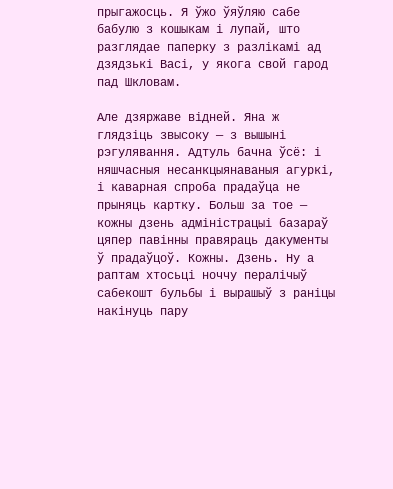прыгажосць. Я ўжо ўяўляю сабе бабулю з кошыкам і лупай, што разглядае паперку з разлікамі ад дзядзькі Васі, у якога свой гарод пад Шкловам.

Але дзяржаве відней. Яна ж глядзіць звысоку — з вышыні рэгулявання. Адтуль бачна ўсё: і няшчасныя несанкцыянаваныя агуркі, і каварная спроба прадаўца не прыняць картку. Больш за тое — кожны дзень адміністрацыі базараў цяпер павінны правяраць дакументы ў прадаўцоў. Кожны. Дзень. Ну а раптам хтосьці ноччу пералічыў сабекошт бульбы і вырашыў з раніцы накінуць пару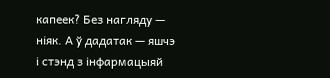капеек? Без нагляду — ніяк. А ў дадатак — яшчэ і стэнд з інфармацыяй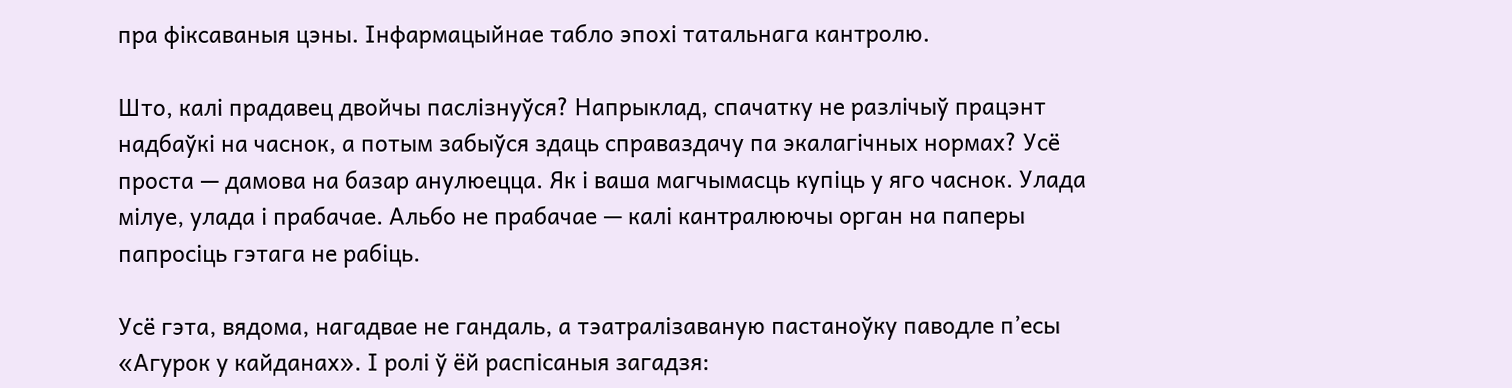пра фіксаваныя цэны. Інфармацыйнае табло эпохі татальнага кантролю.

Што, калі прадавец двойчы паслізнуўся? Напрыклад, спачатку не разлічыў працэнт надбаўкі на часнок, а потым забыўся здаць справаздачу па экалагічных нормах? Усё проста — дамова на базар анулюецца. Як і ваша магчымасць купіць у яго часнок. Улада мілуе, улада і прабачае. Альбо не прабачае — калі кантралюючы орган на паперы папросіць гэтага не рабіць.

Усё гэта, вядома, нагадвае не гандаль, а тэатралізаваную пастаноўку паводле п’есы «Агурок у кайданах». І ролі ў ёй распісаныя загадзя: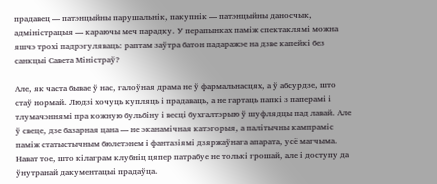прадавец — патэнцыйны парушальнік, пакупнік — патэнцыйны даносчык, адміністрацыя — караючы меч парадку. У перапынках паміж спектаклямі можна яшчэ трохі падрэгуляваць: раптам заўтра батон падаражэе на дзве капейкі без санкцыі Савета Міністраў?

Але, як часта бывае ў нас, галоўная драма не ў фармальнасцях, а ў абсурдзе, што стаў нормай. Людзі хочуць купляць і прадаваць, а не гартаць папкі з паперамі і тлумачэннямі пра кожную бульбіну і весці бухгалтэрыю ў шуфлядцы пад лавай. Але ў свеце, дзе базарная цана — не эканамічная катэгорыя, а палітычны кампраміс паміж статыстычным бюлетэнем і фантазіямі дзяржаўнага апарата, усё магчыма. Нават тое, што кілаграм клубніц цяпер патрабуе не толькі грошай, але і доступу да ўнутранай дакументацыі прадаўца.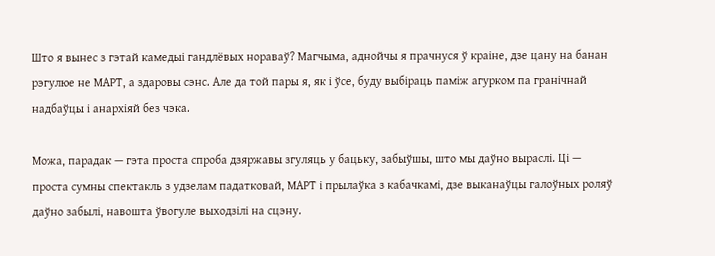Што я вынес з гэтай камедыі гандлёвых нораваў? Магчыма, аднойчы я прачнуся ў краіне, дзе цану на банан рэгулюе не МАРТ, а здаровы сэнс. Але да той пары я, як і ўсе, буду выбіраць паміж агурком па гранічнай надбаўцы і анархіяй без чэка.

Можа, парадак — гэта проста спроба дзяржавы згуляць у бацьку, забыўшы, што мы даўно выраслі. Ці — проста сумны спектакль з удзелам падатковай, МАРТ і прылаўка з кабачкамі, дзе выканаўцы галоўных роляў даўно забылі, навошта ўвогуле выходзілі на сцэну.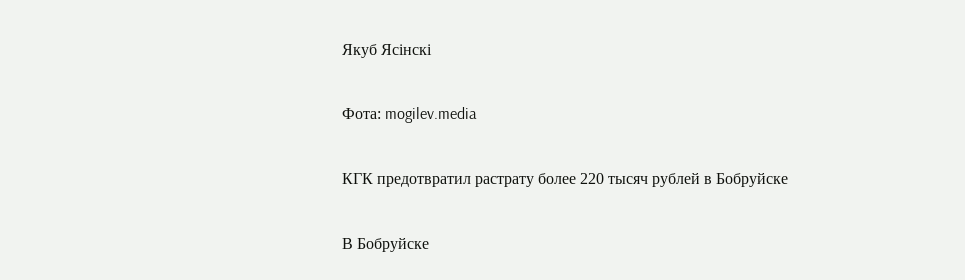Якуб Ясінскі

Фота: mogilev.media

КГК предотвратил растрату более 220 тысяч рублей в Бобруйске

В Бобруйске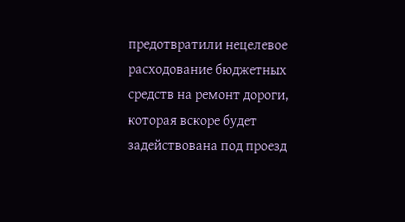предотвратили нецелевое расходование бюджетных средств на ремонт дороги, которая вскоре будет задействована под проезд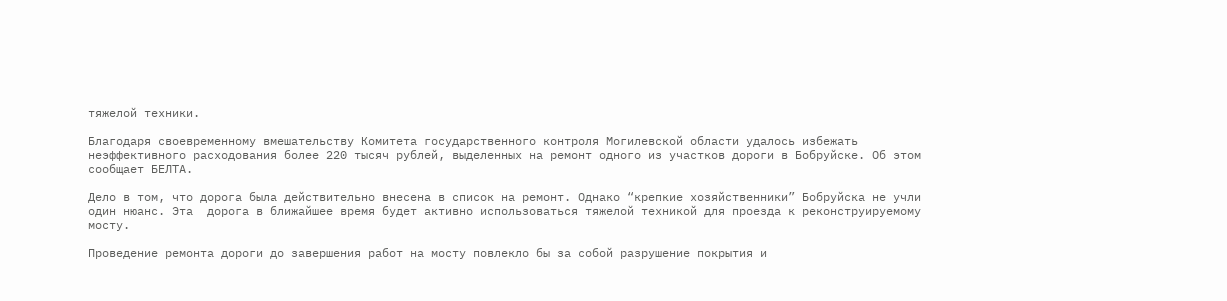тяжелой техники.

Благодаря своевременному вмешательству Комитета государственного контроля Могилевской области удалось избежать неэффективного расходования более 220 тысяч рублей, выделенных на ремонт одного из участков дороги в Бобруйске. Об этом сообщает БЕЛТА.

Дело в том, что дорога была действительно внесена в список на ремонт. Однако “крепкие хозяйственники” Бобруйска не учли один нюанс. Эта  дорога в ближайшее время будет активно использоваться тяжелой техникой для проезда к реконструируемому мосту.

Проведение ремонта дороги до завершения работ на мосту повлекло бы за собой разрушение покрытия и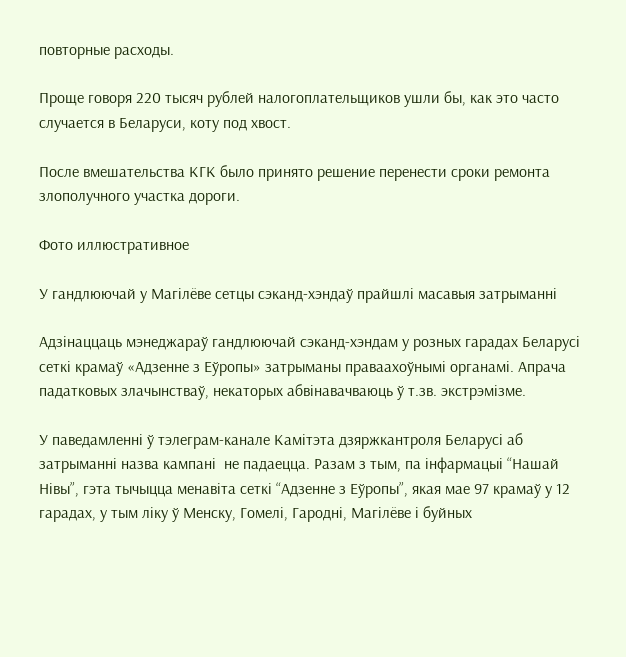повторные расходы.

Проще говоря 220 тысяч рублей налогоплательщиков ушли бы, как это часто случается в Беларуси, коту под хвост.

После вмешательства КГК было принято решение перенести сроки ремонта злополучного участка дороги.

Фото иллюстративное

У гандлюючай у Магілёве сетцы сэканд-хэндаў прайшлі масавыя затрыманні

Адзінаццаць мэнеджараў гандлюючай сэканд-хэндам у розных гарадах Беларусі сеткі крамаў «Адзенне з Еўропы» затрыманы праваахоўнымі органамі. Апрача падатковых злачынстваў, некаторых абвінавачваюць ў т.зв. экстрэмізме.

У паведамленні ў тэлеграм-канале Камітэта дзяржкантроля Беларусі аб затрыманні назва кампані  не падаецца. Разам з тым, па інфармацыі “Нашай Нівы”, гэта тычыцца менавіта сеткі “Адзенне з Еўропы”, якая мае 97 крамаў у 12 гарадах, у тым ліку ў Менску, Гомелі, Гародні, Магілёве і буйных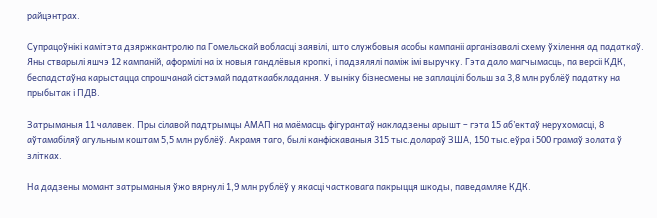райцэнтрах.

Супрацоўнікі камітэта дзяржкантролю па Гомельскай вобласці заявілі, што службовыя асобы кампаніі арганізавалі схему ўхілення ад падаткаў. Яны стварылі яшчэ 12 кампаній, аформілі на іх новыя гандлёвыя кропкі, і падзялялі паміж імі выручку. Гэта дало магчымасць, па версіі КДК, беспадстаўна карыстацца спрошчанай сістэмай падаткаабкладання. У выніку бізнесмены не заплацілі больш за 3,8 млн рублёў падатку на прыбытак і ПДВ.

Затрыманыя 11 чалавек. Пры сілавой падтрымцы АМАП на маёмасць фігурантаў накладзены арышт – гэта 15 аб’ектаў нерухомасці, 8 аўтамабіляў агульным коштам 5,5 млн рублёў. Акрамя таго, былі канфіскаваныя 315 тыс.долараў ЗША, 150 тыс.еўра і 500 грамаў золата ў злітках.

На дадзены момант затрыманыя ўжо вярнулі 1,9 млн рублёў у якасці частковага пакрыцця шкоды, паведамляе КДК.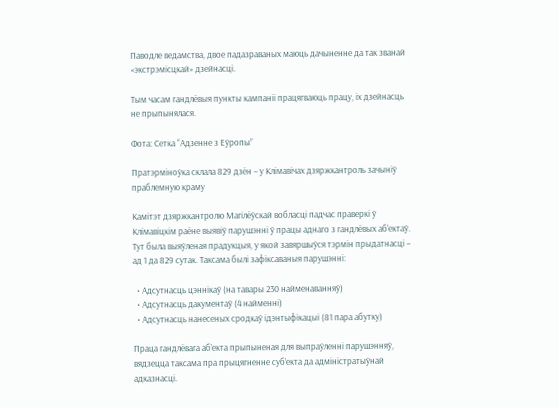Паводле ведамства, двое падазраваных маюць дачыненне да так званай «экстрэмісцкай» дзейнасці.

Тым часам гандлёвыя пункты кампаніі працягваюць працу, іх дзейнасць не прыпынялася.

Фота: Сетка “Адзенне з Еўропы”

Пратэрміноўка склала 829 дзён – у Клімавічах дзяржкантроль зачыніў праблемную краму

Камітэт дзяржкантролю Магілёўскай вобласці падчас праверкі ў Клімавіцкім раёне выявіў парушэнні ў працы аднаго з гандлёвых аб’ектаў. Тут была выяўленая прадукцыя, у якой завяршыўся тэрмін прыдатнасці – ад 1 да 829 сутак. Таксама былі зафіксаваныя парушэнні:

  • Адсутнасць цэннікаў (на тавары 230 найменаванняў)
  • Адсутнасць дакументаў (4 найменні)
  • Адсутнасць нанесеных сродкаў ідэнтыфікацыі (81 пара абутку)

Праца гандлёвага аб’екта прыпыненая для выпраўленні парушэнняў, вядзецца таксама пра прыцягненне суб’екта да адміністратыўнай адказнасці.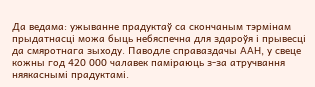Да ведама: ужыванне прадуктаў са скончаным тэрмінам прыдатнасці можа быць небяспечна для здароўя і прывесці да смяротнага зыходу. Паводле справаздачы ААН, у свеце кожны год 420 000 чалавек паміраюць з-за атручвання няякаснымі прадуктамі.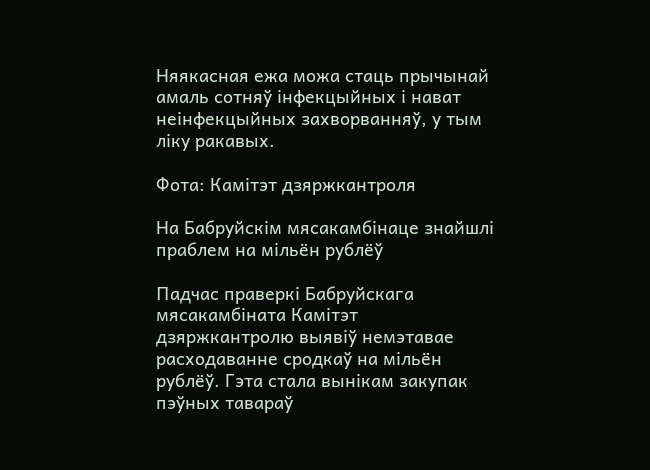Няякасная ежа можа стаць прычынай амаль сотняў інфекцыйных і нават неінфекцыйных захворванняў, у тым ліку ракавых.

Фота: Камітэт дзяржкантроля

На Бабруйскім мясакамбінаце знайшлі праблем на мільён рублёў

Падчас праверкі Бабруйскага мясакамбіната Камітэт дзяржкантролю выявіў немэтавае расходаванне сродкаў на мільён рублёў. Гэта стала вынікам закупак пэўных тавараў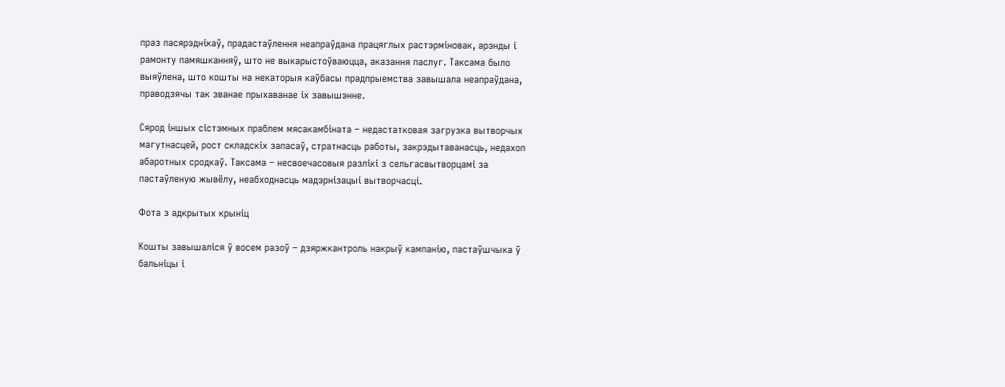праз пасярэднікаў, прадастаўлення неапраўдана працяглых растэрміновак, арэнды і рамонту памяшканняў, што не выкарыстоўваюцца, аказання паслуг. Таксама было выяўлена, што кошты на некаторыя каўбасы прадпрыемства завышала неапраўдана, праводзячы так званае прыхаванае іх завышэнне.

Сярод іншых сістэмных праблем мясакамбіната – недастатковая загрузка вытворчых магутнасцей, рост складскіх запасаў, стратнасць работы, закрэдытаванасць, недахоп абаротных сродкаў. Таксама – несвоечасовыя разлікі з сельгасвытворцамі за пастаўленую жывёлу, неабходнасць мадэрнізацыі вытворчасці.

Фота з адкрытых крыніц

Кошты завышаліся ў восем разоў – дзяржкантроль накрыў кампанію, пастаўшчыка ў бальніцы і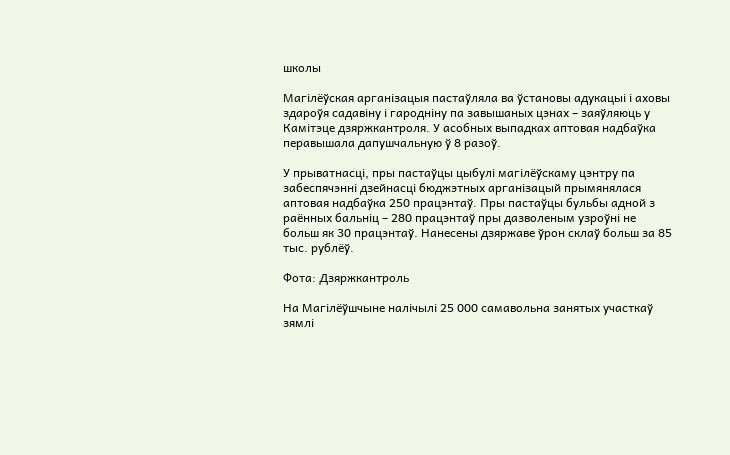школы

Магілёўская арганізацыя пастаўляла ва ўстановы адукацыі і аховы здароўя садавіну і гародніну па завышаных цэнах – заяўляюць у Камітэце дзяржкантроля. У асобных выпадках аптовая надбаўка перавышала дапушчальную ў 8 разоў.

У прыватнасці, пры пастаўцы цыбулі магілёўскаму цэнтру па забеспячэнні дзейнасці бюджэтных арганізацый прымянялася аптовая надбаўка 250 працэнтаў. Пры пастаўцы бульбы адной з раённых бальніц – 280 працэнтаў пры дазволеным узроўні не больш як 30 працэнтаў. Нанесены дзяржаве ўрон склаў больш за 85 тыс. рублёў.

Фота: Дзяржкантроль

На Магілёўшчыне налічылі 25 000 самавольна занятых участкаў зямлі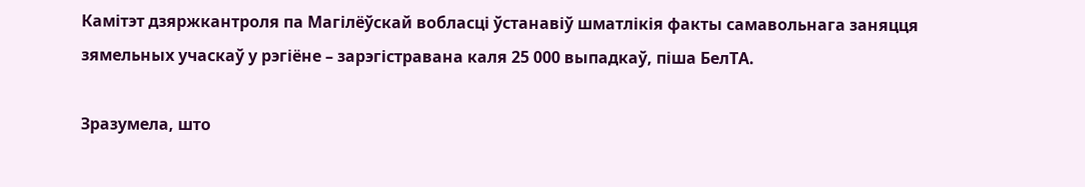Камітэт дзяржкантроля па Магілёўскай вобласці ўстанавіў шматлікія факты самавольнага заняцця зямельных учаскаў у рэгіёне – зарэгістравана каля 25 000 выпадкаў, піша БелТА.

Зразумела, што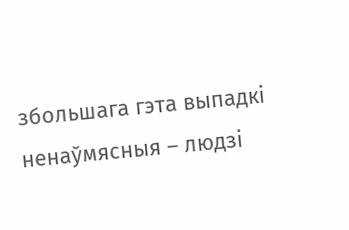збольшага гэта выпадкі ненаўмясныя – людзі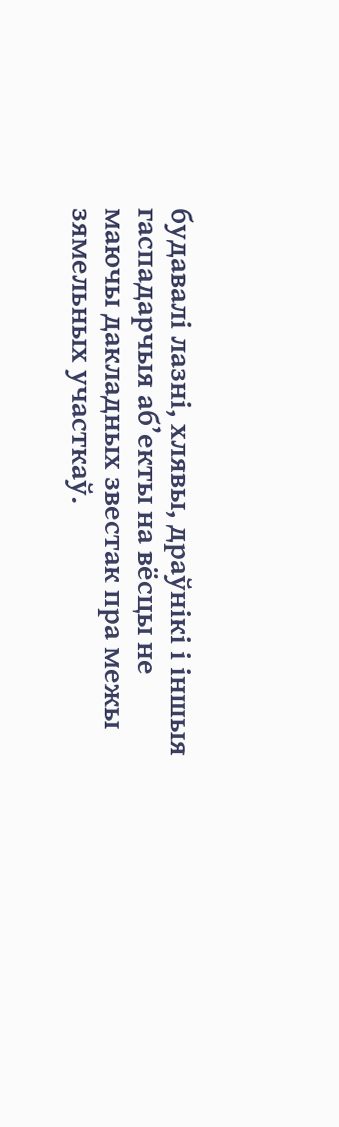будавалі лазні, хлявы, драўнікі і іншыя гаспадарчыя аб’екты на вёсцы не маючы дакладных звестак пра межы зямельных участкаў.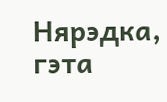Нярэдка, гэта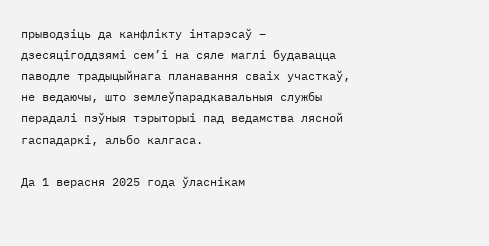прыводзіць да канфлікту інтарэсаў – дзесяцігоддзямі сем’і на сяле маглі будавацца паводле традыцыйнага планавання сваіх участкаў, не ведаючы, што землеўпарадкавальныя службы перадалі пэўныя тэрыторыі пад ведамства лясной гаспадаркі, альбо калгаса.

Да 1 верасня 2025 года ўласнікам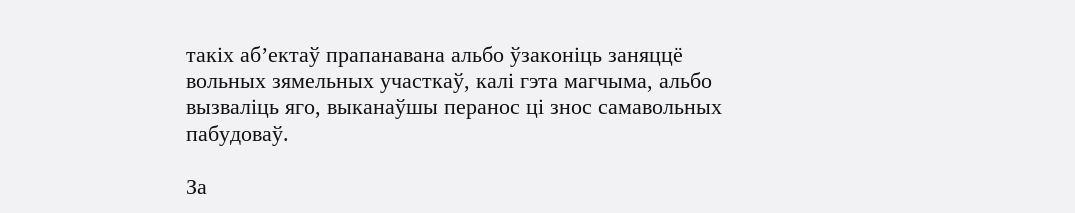такіх аб’ектаў прапанавана альбо ўзаконіць заняццё вольных зямельных участкаў, калі гэта магчыма, альбо вызваліць яго, выканаўшы перанос ці знос самавольных пабудоваў.

За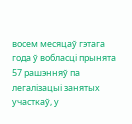восем месяцаў гэтага года ў вобласці прынята 57 рашэнняў па легалізацыі занятых участкаў, у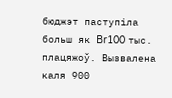бюджэт паступіла больш як Br100 тыс. плацяжоў. Вызвалена каля 900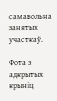самавольна занятых участкаў.

Фота з адкрытых крыніц